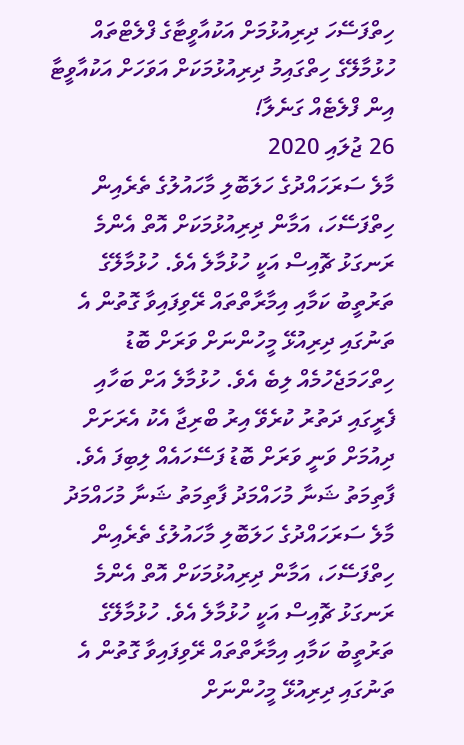ހިތްފަސޭހަ ދިރިއުޅުމަށް އަކުއާވީޓާގެ ފްލެޓްތައް
ހުޅުމާލޭގެ ހިތްގައިމު ދިރިއުޅުމަކަށް އަވަހަށް އަކުއާވީޓާ އިން ފްލެޓެއް ގަނެލާ!
26 ޖުލައި 2020
މާލެ ސަރަހައްދުގެ ހަލަބޮލި މާހައުލުގެ ތެރެއިން ހިތްފަސޭހަ، އަމާން ދިރިއުޅުމަކަށް އޮތް އެންމެ ރަނގަޅު ޗޮއިސް އަކީ ހުޅުމާލެ އެވެ. ހުޅުމާލޭގެ ތަރުތީބު ކަމާއި އިމާރާތްތައް ރޭވިފައިވާ ގޮތުން އެ ތަނުގައި ދިރިއުޅޭ މީހުންނަށް ވަރަށް ބޮޑު ހިތްހަމަޖެހުމެއް ލިބެ އެވެ. ހުޅުމާލެ އަށް ބަހާއި ފެރީގައި ދަތުރު ކުރެވޭ އިރު ބްރިޖާ އެކު އެރަށަށް ދިއުމަށް ވަނީ ވަރަށް ބޮޑު ފަސޭހައެއް ލިބިފަ އެވެ.
ފާތިމަތު ޝަނާ މުހައްމަދު ފާތިމަތު ޝަނާ މުހައްމަދު
މާލެ ސަރަހައްދުގެ ހަލަބޮލި މާހައުލުގެ ތެރެއިން ހިތްފަސޭހަ، އަމާން ދިރިއުޅުމަކަށް އޮތް އެންމެ ރަނގަޅު ޗޮއިސް އަކީ ހުޅުމާލެ އެވެ. ހުޅުމާލޭގެ ތަރުތީބު ކަމާއި އިމާރާތްތައް ރޭވިފައިވާ ގޮތުން އެ ތަނުގައި ދިރިއުޅޭ މީހުންނަށް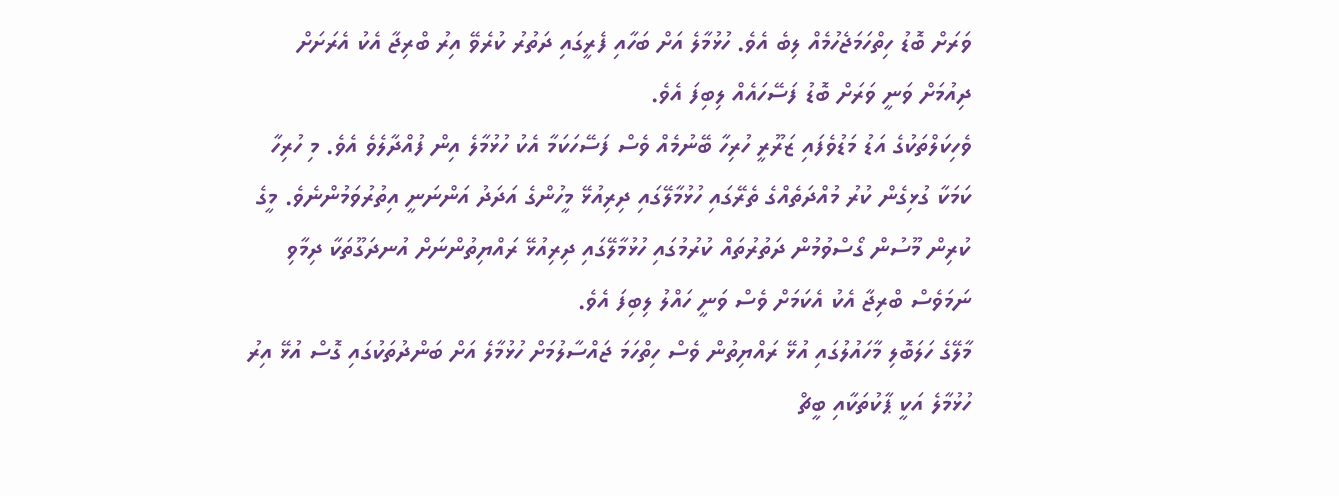ވަރަށް ބޮޑު ހިތްހަމަޖެހުމެއް ލިބެ އެވެ. ހުޅުމާލެ އަށް ބަހާއި ފެރީގައި ދަތުރު ކުރެވޭ އިރު ބްރިޖާ އެކު އެރަށަށް ދިއުމަށް ވަނީ ވަރަށް ބޮޑު ފަސޭހައެއް ލިބިފަ އެވެ.
ވެހިކަލްތަކުގެ އަޑު މަޑުވެފައި ޒަރޫރީ ހުރިހާ ބޭނުމެއް ވެސް ފަސޭހަކަމާ އެކު ހުޅުމާލެ އިން ފުއްދާލެވެ އެވެ. މި ހުރިހާ ކަމަކާ ގުޅިގެން ކުރު މުއްދަތެއްގެ ތެރޭގައި ހުޅުމާލޭގައި ދިރިއުޅޭ މީހުންގެ އަދަދު އަންނަނީ އިތުރުވަމުންނެވެ. މީގެ ކުރިން މޫސުން ގޯސްވުމުން ދަތުރުތައް ކުރުމުގައި ހުޅުމާލޭގައި ދިރިއުޅޭ ރައްޔިތުންނަށް އުނދަގޫތަކާ ދިމާވި ނަމަވެސް ބްރިޖާ އެކު އެކަމަށް ވެސް ވަނީ ހައްލު ލިބިފަ އެވެ.
މާލޭގެ ހަލަބޮލި މާހައުލުގައި އުޅޭ ރައްޔިތުން ވެސް ހިތްހަމަ ޖައްސާލުމަށް ހުޅުމާލެ އަށް ބަންދުތަކުގައި ގޮސް އުޅޭ އިރު ހުޅުމާލެ އަކީ ޕާކުތަކާއި ބީޗް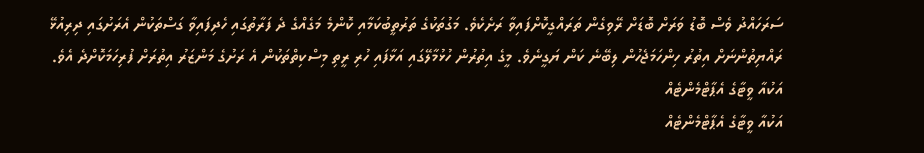ސަރަހައްދު ވެސް ބޮޑު ވަރަށް ބޮޑަށް ރޭވިގެން ތަރައްގީކޮށްފައިވާ ރަށެކެވެ. މަގުތަކުގެ ތަރުތީބުކަމާއި ކޮންމެ މަގެއްގެ ދެ ފަރާތުގައި ހެދިފައިވާ ގަސްތަކުން އެރަށުގައި ދިރިއުޅޭ ރައްޔިތުންނަށް އިތުރު ހިންހަމަޖެހުން ލިބޭނެ ކަން ޔަގީނެވެ. މީގެ އިތުރުން ހުޅުމާލޭގައި އަޅާފައި ހުރި ރީތި މިސްކިތްތަކުން އެ ރަށުގެ މަންޒަރު އިތުރަށް ފުރިހަމަކޮށްދެ އެވެ.
އަކުއާ ވީޓާގެ އެޕާޓްމެންޓެއް
އަކުއާ ވީޓާގެ އެޕާޓްމެންޓެއް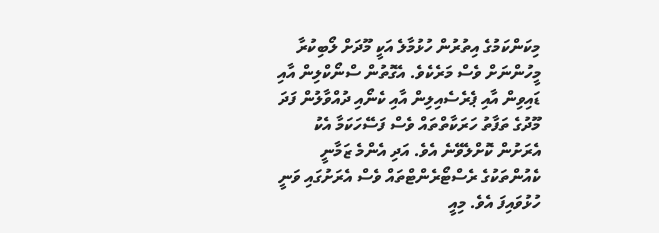މިކަންކަމުގެ އިތުރުން ހުޅުމާލެ އަކީ މޫދަށް ލޯބިކުރާ މީހުންނަށް ވެސް މަރެކެވެ. އެގޮތުން ސްނޯކްލިން އާއި ޑައިވިން އާއި ޕެރެސެއިލިން އާއި ކެނޯއި ދުއްވާލުން ފަދަ މޫދުގެ ތަފާތު ހަރަކާތްތައް ވެސް ފަސޭހަކަމާ އެކު އެރަށުން ކޮށްލެވޭނެ އެވެ. އަދި އެންމެ ޒަމާނީ ކެއުންތަކުގެ ރެސްޓޯރެންޓްތައް ވެސް އެރަށުގައި ވަނީ ހުޅުވައިފަ އެވެ. މިއީ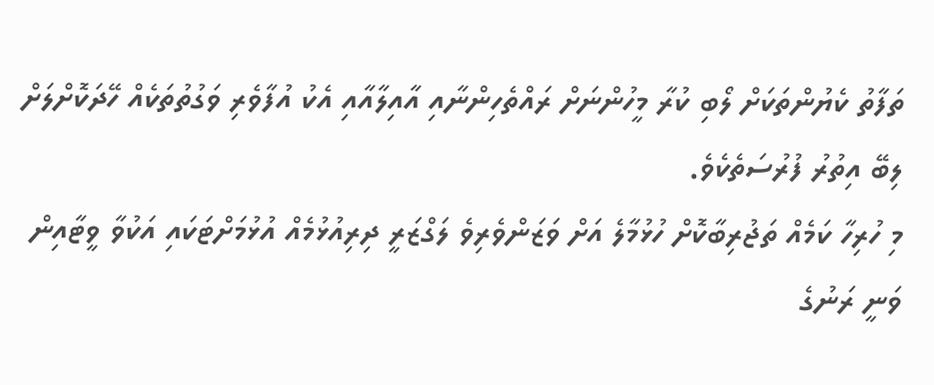ތަފާތު ކެޔުންތަކަށް ލޯބި ކުރާ މީހުންނަށް ރައްތެހިންނާއި އާއިލާއާއި އެކު އުފާވެރި ވަގުތުތަކެއް ހޭދަކޮށްލަށް ލިބޭ އިތުރު ފުރުސަތެކެވެ.
މި ހުރިހާ ކަމެއް ތަޖުރިބާކޮށް ހުޅުމާލެ އަށް ވަޒަންވެރިވެ ލަގްޒަރީ ދިރިއުޅުމެއް އުޅުމަށްޓަކައި އަކުވާ ވީޓާއިން ވަނީ ރަނުގެ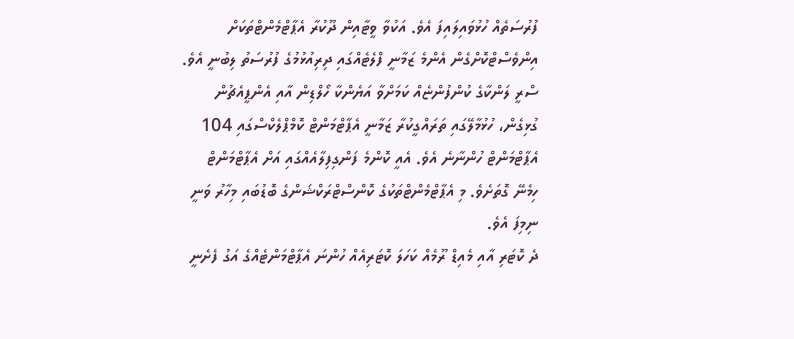ފުރުސަތެއް ހުޅުވައިލައިފަ އެވެ. އަކުވާ ވީޓާއިން ދޫކުރާ އެޕާޓްމެންޓްތަކަށް އިންވެސްޓްކޮށްގެން އެންމެ ޒަމާނީ ފްލެޓެއްގައި ދިރިއުޅުމުގެ ފުރުސަތު ލިބުނީ އެވެ.
ސްރީ ލަންކާގެ ކުންފުންޏެއް ކަމަށްވާ އަޔެންކާ ހޯލްޑިން އާއި އެންޕީއެޗުން ގުޅިގެން، ހުޅުމާލޭގައި ތަރައްގީކުރާ ޒަމާނީ އެޕާޓްމަންޓް ކޮމްޕްލެކްސްގައި 104 އެޕާޓްމަންޓް ހުންނާނެ އެވެ. އެއީ ކޮންމެ ފަންގިފިލާއެއްގައި އަށް އެޕާޓްމަންޓް ހިމެނޭ ގޮތަށެވެ. މި އެޕާޓްމެންޓްތަކުގެ ކޮންސްޓްރަކްޝަންގެ ބޮޑުބައި މިހާރު ވަނީ ނިމިފަ އެވެ.
ދެ ކޮޓަރި އާއި މެއިޑް ރޫމެއް ކަހަލަ ކޮޓަރިއެއް ހުންނަ އެޕާޓްމަންޓެއްގެ އަގު ފެށެނީ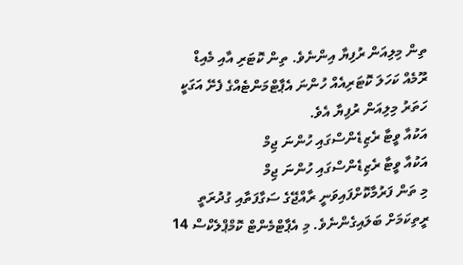ތިން މިލިއަން ރުފިޔާ އިންނެވެ. ތިން ކޮޓަރި އާއި މެއިޑް ރޫމެއް ކަހަލަ ކޮޓަރިއެއް ހުންނަ އެޕާޓްމަންޓެއްގެ ފެށޭ އަގަކީ ހަތަރު މިލިއަން ރުފިޔާ އެވެ.
އަކުއާ ވީޓާ ރެޒިޑެންސްގައި ހުންނަ ޖިމް
އަކުއާ ވީޓާ ރެޒިޑެންސްގައި ހުންނަ ޖިމް
މި ތަން ފަރުމާކޮށްފައިވަނީ ރާއްޖޭގެ ސަގާފަތާއި ގުދުރަތީ ރީތިކަމަށް ބަލައިގެންނެވެ. މި އެޕާޓްމެންޓް ކޮމްޕްލެކްސް 14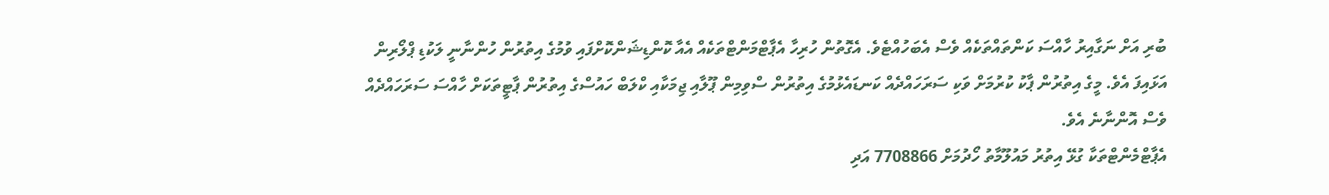ބުރި އަށް ނަގާއިރު ހާއްސަ ކަންތައްތަކެއް ވެސް އެބަހުއްޓެވެ. އެގޮތުން ހުރިހާ އެޕާޓްމަންޓްތަކެއް އެއާ ކޮންޑިޝަންކޮށްފައި ވުމުގެ އިތުރުން ހުންނާނީ ލަކުޑި ޕްލޯރިން އަޅައިފަ އެވެ. މީގެ އިތުރުން ޕާކު ކުރުމަށް ވަކި ސަރަހައްދެއް ކަނޑައެޅުމުގެ އިތުރުން ސްވިމިން ޕޫލާއި ޖިމަކާއި ކްލަބް ހައުސްގެ އިތުރުން ޕާޓީތަކަށް ހާއްސަ ސަރަހައްދެއް ވެސް އޮންނާނެ އެވެ.
އެޕާޓްމެންޓްތަކާ ގުޅޭ އިތުރު މައުލޫމާތު ހޯދުމަށް 7708866 އަދި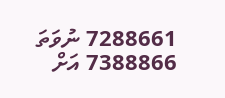7288661 ނުވަތަ 7388866 އަށް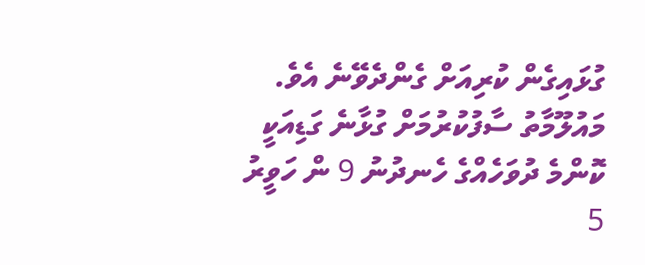ގުޅައިގެން ކުރިއަށް ގެންދެވޭނެ އެވެ. މައުލޫމާތު ސާފުކުރުމަށް ގުޅާނެ ގަޑިއަކީ ކޮންމެ ދުވަހެއްގެ ހެނދުނު 9 ން ހަވީރު 5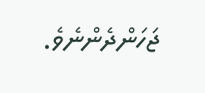ޖަހަންދެންނެވެ.